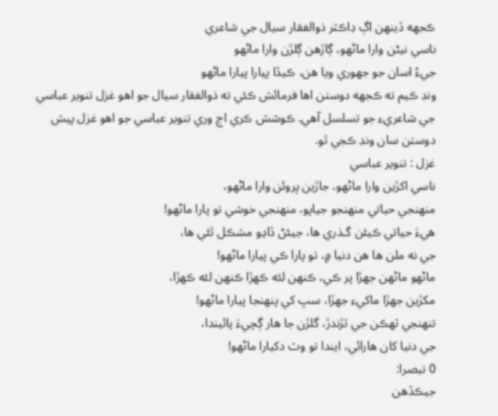ڪجهه ڏينهن اڳ ڊاڪٽر ذوالفقار سيال جي شاعري
ناسي نيڻن وارا ماڻهو، ڳاڙهن ڳلڙن وارا ماڻهو
جيءُ اسان جو جهوري ويا هن، ڪيڏا پيارا پيارا ماڻهو
ونڊ ڪيم ته ڪجهه دوستن اها فرمائش ڪئي ته ذوالفقار سيال جو اهو غزل تنوير عباسي جي شاعريء جو تسلسل آهي. ڪوشش ڪري اڄ وري تنوير عباسي جو اهو غزل پيش دوستن سان ونڊ ڪجي ٿو.
غزل : تنوير عباسي
ناسي اکڙين وارا ماڻهو، جاڙين ڀروئن وارا ماڻهو،
منهنجي حياتي منهنجو جياپو، منهنجي خوشي تو پارا ماڻهو!
هيءَ حياتي ڪيئن گـذري ها، جيئڻ ڏاڍو مشڪل ٿئي ها،
جي نه ملن ها هن دنيا ۾، تو پارا ڪي پيارا ماڻهو!
ماڻهو ماڻهن جهڙا پر ڪي، ڪنهن لئه ڪهڙا ڪنهن لئه ڪهڙا،
مکڙين جهڙا ماکيء جهڙا، سڀ کي پنهنجا پيارا ماڻهو!
تنهنجي ٽهڪن جي ٽڙندڙ، گلڙن جا هار ڳچيءَ پائيندا،
جي دنيا کان هارائي، ايندا تو وٽ دکيارا ماڻهو!
0 تبصرا:
جيڪڏهن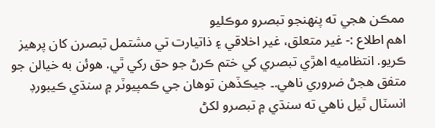ممڪن هجي ته پنهنجو تبصرو موڪليو
اهم اطلاع :- غير متعلق، غير اخلاقي ۽ ذاتيارت تي مشتمل تبصرن کان پرهيز ڪريو. انتظاميه اهڙي تبصري کي ختم ڪرڻ جو حق رکي ٿي. هوئن به خيالن جو متفق هجڻ ضروري ناهي.۔ جيڪڏهن توهان جي ڪمپيوٽر ۾ سنڌي ڪيبورڊ انسٽال ٿيل ناهي ته سنڌي ۾ تبصرو لکڻ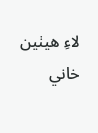لاءِ هيٺين خاني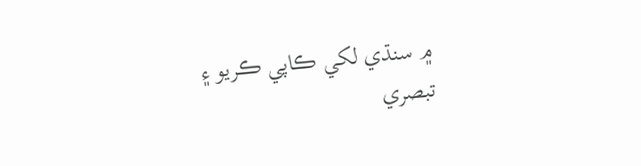۾ سنڌي لکي ڪاپي ڪريو ۽ تبصري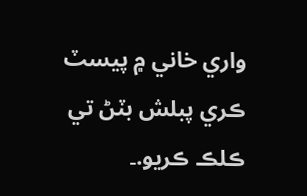واري خاني ۾ پيسٽ ڪري پبلش بٽڻ تي ڪلڪ ڪريو.۔